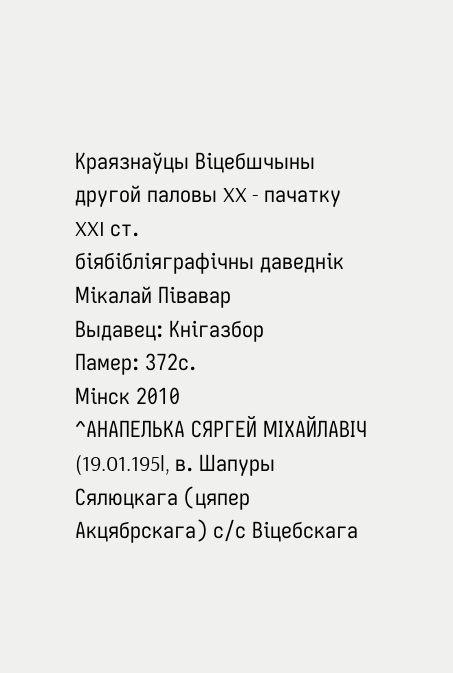Краязнаўцы Віцебшчыны другой паловы XX - пачатку XXI ст.
біябібліяграфічны даведнік
Мікалай Півавар
Выдавец: Кнігазбор
Памер: 372с.
Мінск 2010
^АНАПЕЛЬКА СЯРГЕЙ МІХАЙЛАВІЧ (19.01.195l, в. Шапуры Сялюцкага (цяпер Акцябрскага) с/с Віцебскага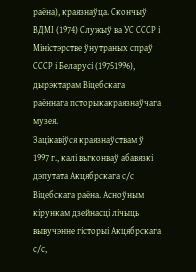раёна), краязнаўца. Скончыў ВДМІ (1974) Служыў ва УС СССР і Міністэрстве ўнутраных спраў СССР і Беларусі (19751996), дырэктарам Віцебскага раённага псторыкакраязнаўчага музея.
Зацікавіўся краязнаўствам ў 1997 г., калі вьгконваў абавязкі дэпутата Акцябрскага с/с Віцебскага раёна. Асноўным кірункам дзейнасці лічыць вывучэнне гісторыі Акцябрскага с/с,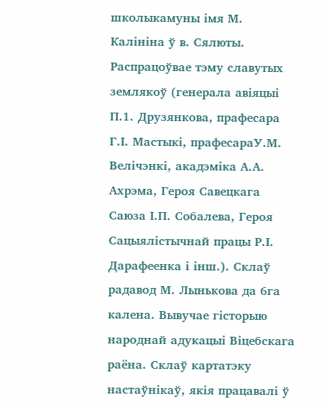школыкамуны імя М. Калініна ў в. Сялюты. Распрацоўвае тэму славутых землякоў (генерала авіяцыі П.1. Друзянкова, прафесара Г.І. Мастыкі, прафесараУ.М. Велічэнкі, акадэміка А.А. Ахрэма, Героя Савецкага Саюза І.П. Собалева, Героя Сацыялістычнай працы Р.І. Дарафеенка і інш.). Склаў радавод М. Лынькова да 6га калена. Вывучае гісторыю народнай адукацыі Віцебскага раёна. Склаў картатэку настаўнікаў, якія працавалі ў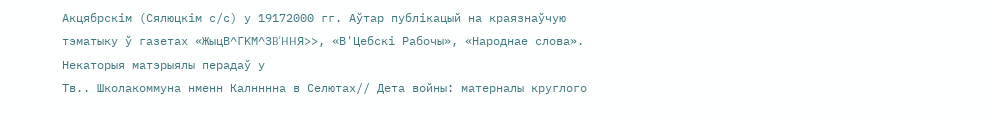Акцябрскім (Сялюцкім с/с) у 19172000 гг. Аўтар публікацый на краязнаўчую тэматыку ў газетах «ЖыцB^ГKM^ЗB'HHЯ>>, «В'Цебскі Рабочы», «Народнае слова». Некаторыя матэрыялы перадаў у
Тв.. Школакоммуна нменн Калнннна в Селютах// Дета войны: матерналы круглого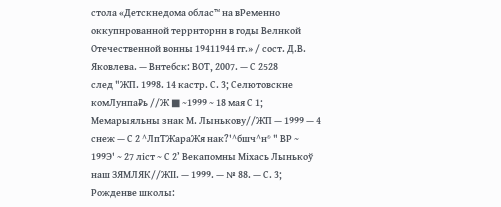стола «Детскнедома облас™ на вРеменно оккупнрованной террнторнн в годы Велнкой Отечественной вонны 19411944 гг.» / сост. Д.В. Яковлева. — Внтебск: ВОТ, 2007. — С 2528
след "ЖП. 1998. 14 кастр. С. 3; Селютовскне комЛунпа₽ь //Ж ■ ~1999 ~ 18 мая С 1; Мемарыяльны знак М. Лынькову//ЖП — 1999 — 4 снеж — С 2 ^ЛпТЖараЖя нак?'^бшч^н® " ВР ~ 199Э' ~ 27 ліст ~ С 2’ Векапомны Міхась Лынькоў наш ЗЯМЛЯК//ЖІI. — 1999. — № 88. — С. 3; Рожденве школы: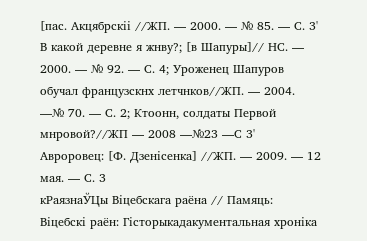[пас. Акцябрскіі //ЖП. — 2000. — № 85. — С. 3' В какой деревне я жнву?; [в Шапуры]// НС. — 2000. — № 92. — С. 4; Уроженец Шапуров обучал французскнх летчнков//ЖП. — 2004. —№ 70. — С. 2; Ктоонн, солдаты Первой мнровой?//ЖП — 2008 —№23 —С 3' Авроровец: [Ф. Дзенісенка] //ЖП. — 2009. — 12 мая. — С. 3
кРаязнаЎЦы Віцебскага раёна // Памяць: Віцебскі раён: Гісторыкадакументальная хроніка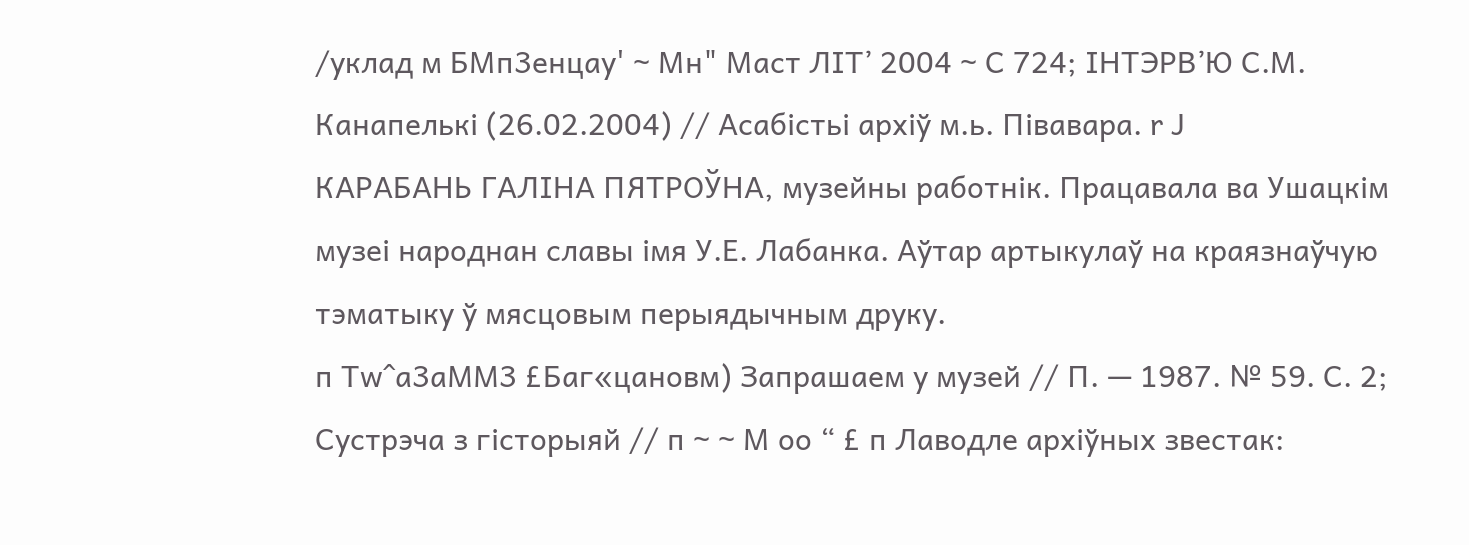/уклад м БМп3енцау' ~ Мн" Маст ЛІТ’ 2004 ~ С 724; ІНТЭРВ’Ю С.М. Канапелькі (26.02.2004) // Асабістьі архіў м.ь. Півавара. r J
КАРАБАНЬ ГАЛІНА ПЯТРОЎНА, музейны работнік. Працавала ва Ушацкім музеі народнан славы імя У.Е. Лабанка. Аўтар артыкулаў на краязнаўчую тэматыку ў мясцовым перыядычным друку.
п Tw^a3aMM3 £Баг«цановм) Запрашаем у музей // П. — 1987. № 59. С. 2; Сустрэча з гісторыяй // п ~ ~ М оо “ £ п Лаводле архіўных звестак: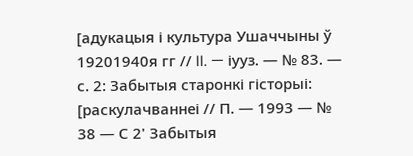[адукацыя і культура Ушаччыны ў 19201940я гг // II. — іууз. — № 83. — с. 2: Забытыя старонкі гісторыі: [раскулачваннеі // П. — 1993 — № 38 — С 2' Забытыя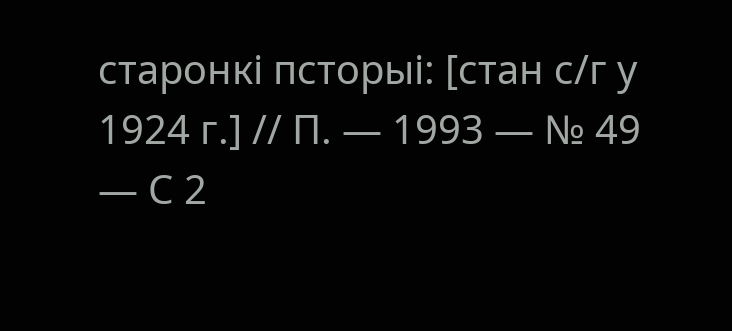старонкі псторыі: [стан с/г у 1924 г.] // П. — 1993 — № 49 — С 2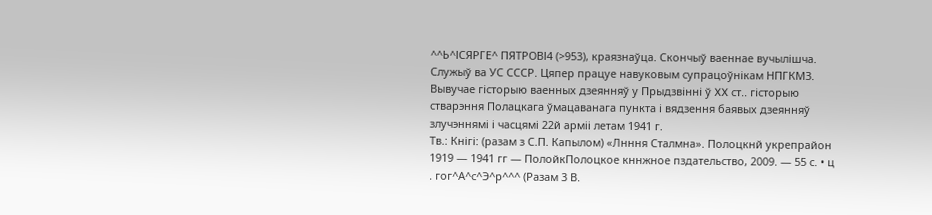^^Ь^ІСЯРГЕ^ ПЯТРОВІ4 (>953), краязнаўца. Скончыў ваеннае вучылішча. Служыў ва УС СССР. Цяпер працуе навуковым супрацоўнікам НПГКМЗ. Вывучае гісторыю ваенных дзеянняў у Прыдзвінні ў XX ст.. гісторыю стварэння Полацкага ўмацаванага пункта і вядзення баявых дзеянняў злучэннямі і часцямі 22й арміі летам 1941 г.
Тв.: Кнігі: (разам з С.П. Капылом) «Лнння Сталмна». Полоцкнй укрепрайон 1919 — 1941 гг — ПолойкПолоцкое кннжное пздательство, 2009. — 55 с. • ц . гог^А^с^Э^р^^^ (Разам 3 В.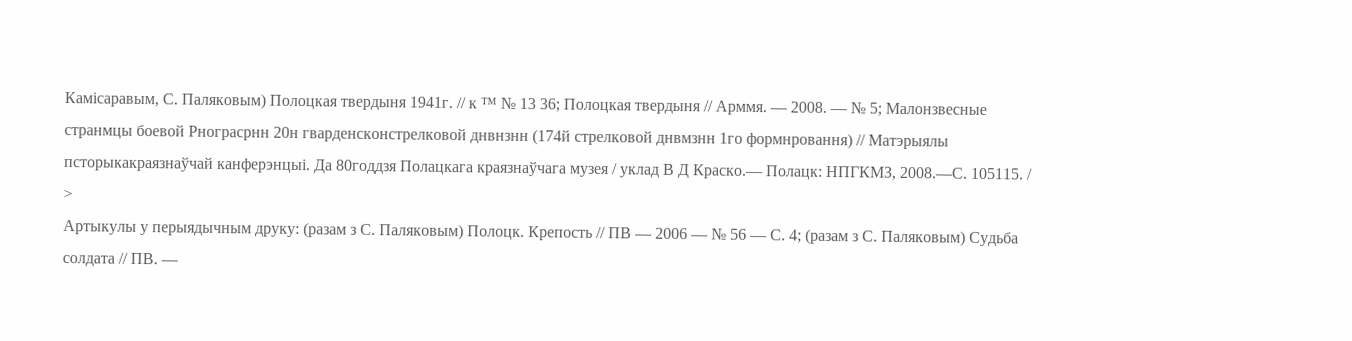Камісаравым, С. Паляковым) Полоцкая твердыня 1941г. // к ™ № 13 36; Полоцкая твердыня // Арммя. — 2008. — № 5; Малонзвесные странмцы боевой Рнограсрнн 20н гварденсконстрелковой днвнзнн (174й стрелковой днвмзнн 1го формнровання) // Матэрыялы псторыкакраязнаўчай канферэнцыі. Да 80годдзя Полацкага краязнаўчага музея / уклад В Д Краско.— Полацк: НПГКМЗ, 2008.—С. 105115. / >
Артыкулы у перыядычным друку: (разам з С. Паляковым) Полоцк. Крепость // ПВ — 2006 — № 56 — С. 4; (разам з С. Паляковым) Судьба солдата // ПВ. —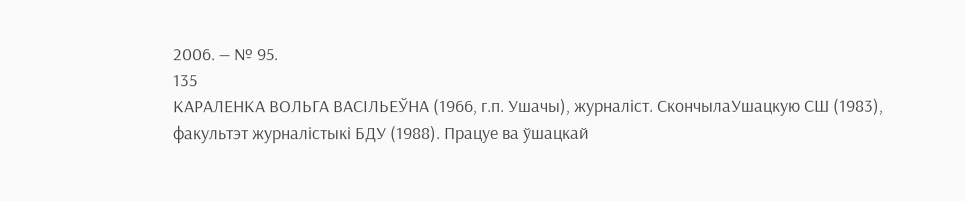2006. — № 95.
135
КАРАЛЕНКА ВОЛЬГА ВАСІЛЬЕЎНА (1966, г.п. Ушачы), журналіст. СкончылаУшацкую СШ (1983), факультэт журналістыкі БДУ (1988). Працуе ва ўшацкай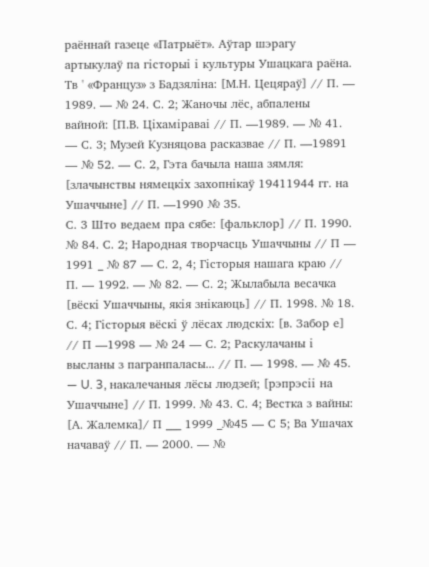раённай газеце «Патрыёт». Аўтар шэрагу артыкулаў па гісторыі і культуры Ушацкага раёна.
Тв ' «Француз» з Бадзяліна: [М.Н. Цецяраў] // П. — 1989. — № 24. С. 2; Жаночы лёс, абпалены вайной: [П.В. Ціхаміраваі // П. —1989. — № 41. — С. 3; Музей Кузняцова расказвае // П. —19891 — № 52. — С. 2, Гэта бачыла наша зямля: [злачынствы нямецкіх захопнікаў 19411944 гг. на Ушаччыне] // П. —1990 № 35.
С. 3 Што ведаем пра сябе: [фальклор] // П. 1990. № 84. С. 2; Народная творчасць Ушаччыны // П — 1991 _ № 87 — С. 2, 4; Гісторыя нашага краю // П. — 1992. — № 82. — С. 2; Жылабыла весачка [вёскі Ушаччыны, якія знікаюць] // П. 1998. № 18. С. 4; Гісторыя вёскі ў лёсах людскіх: [в. Забор е] // П —1998 — № 24 — С. 2; Раскулачаны і высланы з пагранпаласы... // П. — 1998. — № 45. — U. 3, накалечаныя лёсы людзей; [рэпрэсіі на Ушаччыне] // П. 1999. № 43. С. 4; Вестка з вайны: [А. Жалемка]/ П ___ 1999 _№45 — С 5; Ва Ушачах начаваў // П. — 2000. — №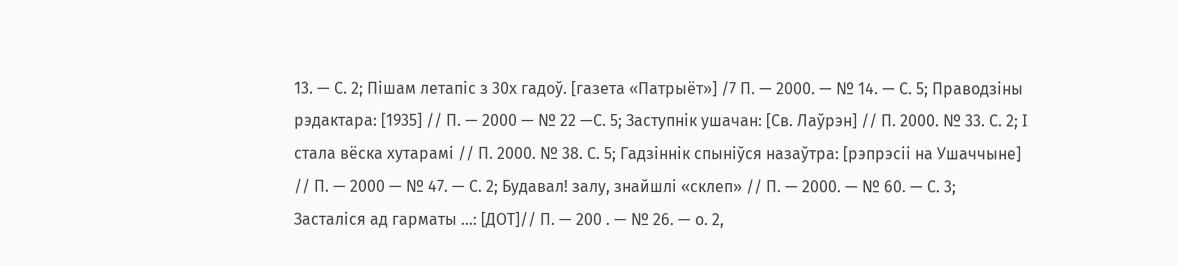13. — С. 2; Пішам летапіс з 30х гадоў. [газета «Патрыёт»] /7 П. — 2000. — № 14. — С. 5; Праводзіны рэдактара: [1935] // П. — 2000 — № 22 —С. 5; Заступнік ушачан: [Св. Лаўрэн] // П. 2000. № 33. С. 2; I стала вёска хутарамі // П. 2000. № 38. С. 5; Гадзіннік спыніўся назаўтра: [рэпрэсіі на Ушаччыне] // П. — 2000 — № 47. — С. 2; Будавал! залу, знайшлі «склеп» // П. — 2000. — № 60. — С. 3; Засталіся ад гарматы ...: [ДОТ]// П. — 200 . — № 26. — о. 2,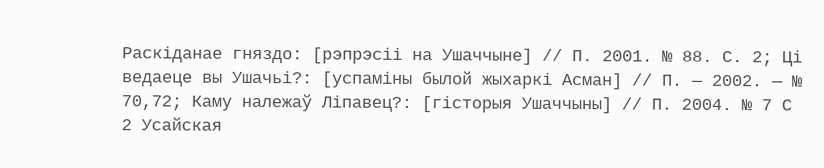Раскіданае гняздо: [рэпрэсіі на Ушаччыне] // П. 2001. № 88. С. 2; Ці ведаеце вы Ушачьі?: [успаміны былой жыхаркі Асман] // П. — 2002. — № 70,72; Каму належаў Ліпавец?: [гісторыя Ушаччыны] // П. 2004. № 7 С 2 Усайская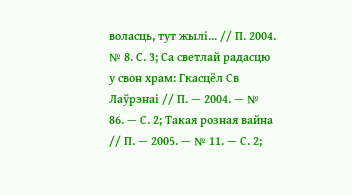воласць, тут жылі... // П. 2004. № 8. С. 3; Са светлай радасцю у свон храм: Гкасцёл Св Лаўрэнаі // П. — 2004. — № 86. — С. 2; Такая розная вайна // П. — 2005. — № 11. — С. 2;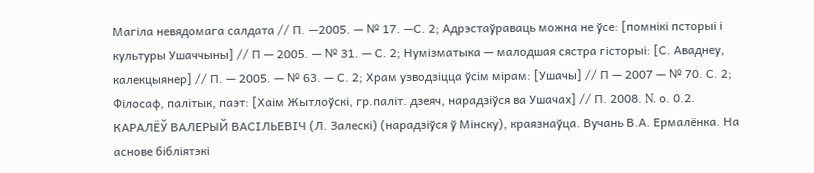Магілa невядомага салдата // П. —2005. — № 17. —С. 2; Адрэстаўраваць можна не ўсе: [помнікі псторыі і культуры Ушаччыны] // П — 2005. — № 31. — С. 2; Нумізматыка — малодшая сястра гісторыі: [С. Аваднеу, калекцыянер] // П. — 2005. — № 63. — С. 2; Храм узводзіцца ўсім мірам: [Ушачы] // П — 2007 — № 70. С. 2; Філосаф, палітык, паэт: [Хаім Жытлоўскі, гр.паліт. дзеяч, нарадзіўся ва Ушачах] // П. 2008. N. о. 0.2.
КАРАЛЁЎ ВАЛЕРЫЙ ВАСІЛЬЕВІЧ (Л. Залескі) (нарадзіўся ў Мінску), краязнаўца. Вучань В.А. Ермалёнка. На аснове бібліятэкі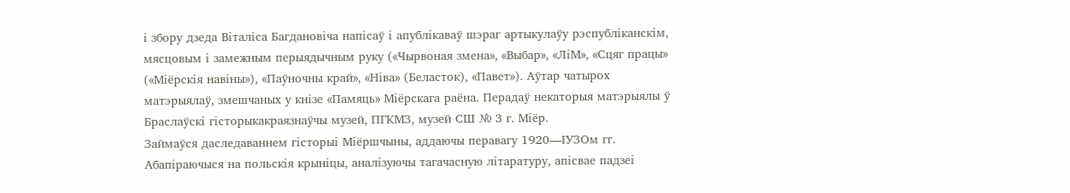і збору дзеда Віталіса Багдановіча напісаў і апублікаваў шэраг артыкулаўу рэспубліканскім, мясцовым і замежным перыядычным руку («Чырвоная змена», «Выбар», «ЛіМ», «Сцяг працы» («Міёрскія навіны»), «Паўночны край», «Ніва» (Беласток), «Павет»). Аўтар чатырох матэрыялаў, змешчаных у кнізе «Памяць» Міёрскага раёна. Перадаў некаторыя матэрыялы ў Браслаўскі гісторыкакраязнаўчы музей, ПГКМЗ, музей СШ № 3 г. Міёр.
Займаўся даследаваннем гісторыі Міёршчыны, аддаючы перавагу 1920—ІУЗОм гг. Абапіраючыся на польскія крыніцы, аналізуючы тагачасную літаратуру, апісвае падзеі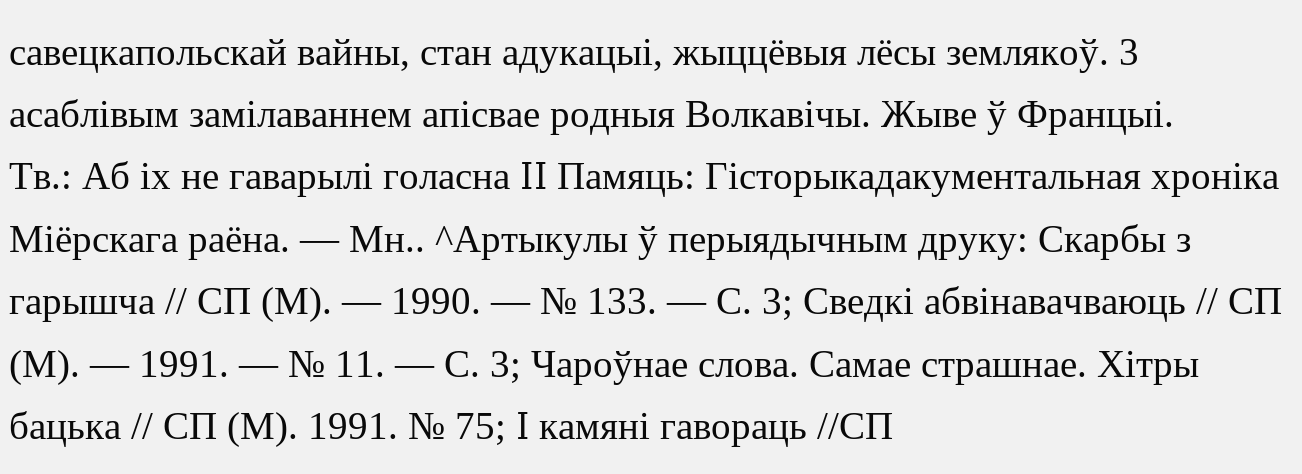савецкапольскай вайны, стан адукацыі, жыццёвыя лёсы землякоў. 3 асаблівым замілаваннем апісвае родныя Волкавічы. Жыве ў Францыі.
Тв.: Аб іх не гаварылі голасна II Памяць: Гісторыкадакументальная хроніка Міёрскага раёна. — Мн.. ^Артыкулы ў перыядычным друку: Скарбы з гарышча // СП (М). — 1990. — № 133. — С. 3; Сведкі абвінавачваюць // СП (М). — 1991. — № 11. — С. 3; Чароўнае слова. Самае страшнае. Хітры бацька // СП (М). 1991. № 75; I камяні гавораць //СП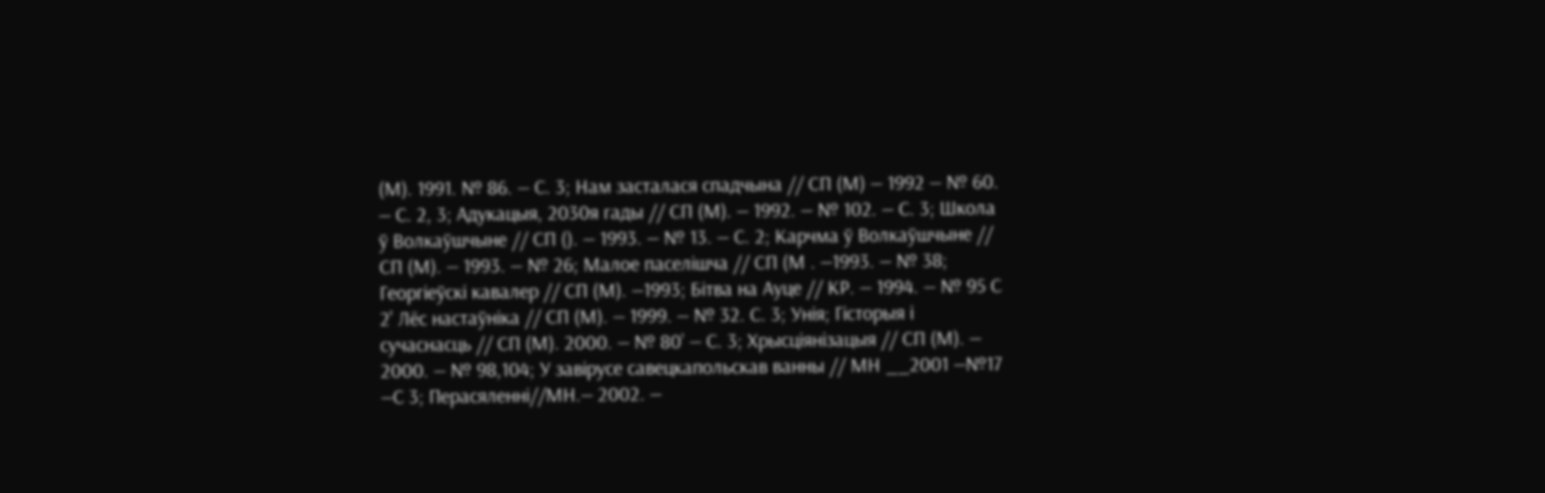(М). 1991. № 86. — С. 3; Нам засталася спадчына // СП (М) — 1992 — № 60. — С. 2, 3; Адукацыя, 2030я гады // СП (М). — 1992. — № 102. — С. 3; Школа ў Волкаўшчыне // СП (). — 1993. — № 13. — С. 2; Карчма ў Волкаўшчыне // СП (М). — 1993. — № 26; Малое паселішча // СП (М . —1993. — № 38; Георгіеўскі кавалер // СП (М). —1993; Бітва на Ауце // КР. — 1994. — № 95 С 2' Лёс настаўніка // СП (М). — 1999. — № 32. С. 3; Унія; Гісторыя і сучаснасць // СП (М). 2000. — № 80’ — С. 3; Хрысціянізацыя // СП (М). — 2000. — № 98,104; У завірусе савецкапольскав ванны // МН __2001 —№17 —С 3; Перасяленні//МН.— 2002. —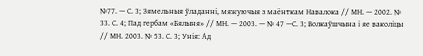№77. — С. 3; Зямельныя ўладанні, мяжуючыя з маёнткам Навалока // МН. — 2002. № 33. С. 4; Пад гербам «Бялыня» // МН. — 2003. — № 47 —С. 3; Волкаўшчына і яе ваколіцы // МН. 2003. № 53. С. 3; Унія: Ад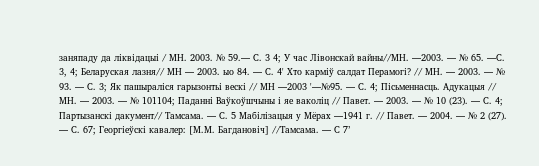заняпаду да ліквідацыі / МН. 2003. № 59.— С. 3 4; У час Лівонскай вайны//МН. —2003. — № 65. —С. 3, 4; Беларуская лазня// МН — 2003. ыо 84. — С. 4' Хто карміў салдат Перамогі? // МН. — 2003. — № 93. — С. 3; Як пашыраліся гарызонтьі вескі // МН —2003 '—№95. — С. 4; Пісьменнасць. Адукацыя // МН. — 2003. — № 101104; Паданні Ваўкоўшчыны і яе ваколіц // Павет. — 2003. — № 10 (23). — С. 4; Партызанскі дакумент// Тамсама. — С. 5 Мабілізацыя у Мёрах —1941 г. // Павет. — 2004. — № 2 (27). — С. 67; Георгіеўскі кавалер: [М.М. Багдановіч] //Тамсама. — С 7’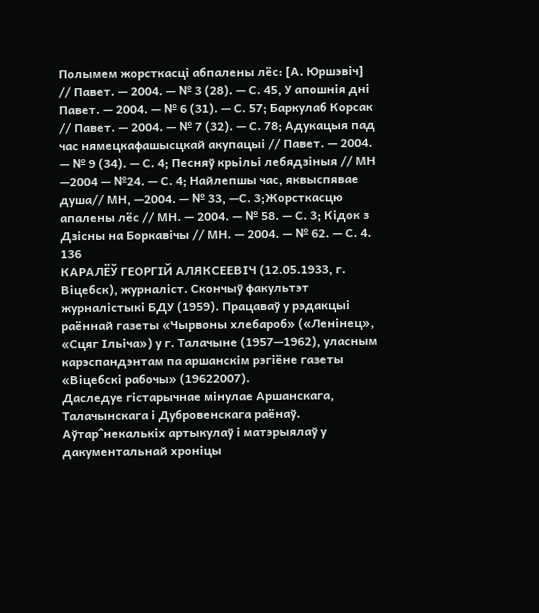Полымем жорсткасці абпалены лёс: [А. Юршэвіч] // Павет. — 2004. — № 3 (28). — С. 45, У апошнія дні Павет. — 2004. — № 6 (31). — С. 57; Баркулаб Корсак // Павет. — 2004. — № 7 (32). — С. 78; Адукацыя пад час нямецкафашысцкай акупацыі // Павет. — 2004. — № 9 (34). — С. 4; Песняў крьільі лебядзіныя // МН —2004 — №24. — С. 4; Найлепшы час, яквыспявае душа// МН, —2004. — № 33, —С. 3;Жорсткасцю апалены лёс // МН. — 2004. — № 58. — С. 3; Кідок з Дзісны на Боркавічы // МН. — 2004. — № 62. — С. 4.
136
КАРАЛЁЎ ГЕОРГІЙ АЛЯКСЕЕВІЧ (12.05.1933, г. Віцебск), журналіст. Скончыў факультэт журналістыкі БДУ (1959). Працаваў у рэдакцыі раённай газеты «Чырвоны хлебароб» («Ленінец», «Сцяг Ільіча») у г. Талачыне (1957—1962), уласным карэспандэнтам па аршанскім рэгіёне газеты «Віцебскі рабочы» (19622007).
Даследуе гістарычнае мінулае Аршанскага, Талачынскага і Дубровенскага раёнаў. Аўтар^некалькіх артыкулаў і матэрыялаў у дакументальнай хроніцы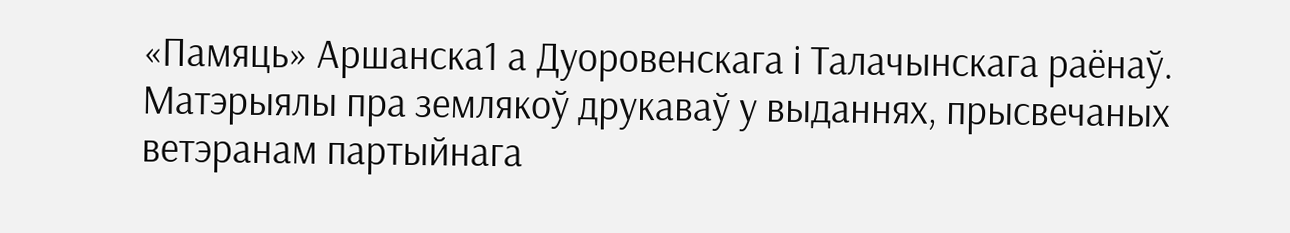«Памяць» Аршанска1 а Дуоровенскага і Талачынскага раёнаў. Матэрыялы пра землякоў друкаваў у выданнях, прысвечаных ветэранам партыйнага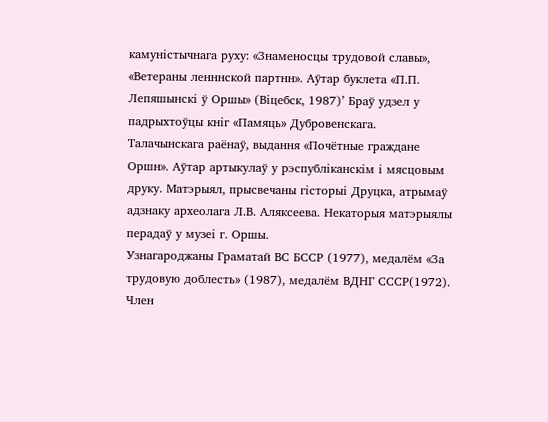камуністычнага руху: «Знаменосцы трудовой славы», «Ветераны ленннской партнн». Аўтар буклета «П.П. Лепяшынскі ў Оршы» (Віцебск, 1987)’ Браў удзел у падрыхтоўцы кніг «Памяць» Дубровенскага. Талачынскага раёнаў, выдання «Почётные граждане Оршн». Аўтар артыкулаў у рэспубліканскім і мясцовым друку. Матэрыял, прысвечаны гісторыі Друцка, атрымаў адзнаку археолага Л.В. Аляксеева. Некаторыя матэрыялы перадаў у музеі г. Оршы.
Узнагароджаны Граматай ВС БССР (1977), медалём «За трудовую доблесть» (1987), медалём ВДНГ СССР(1972). Член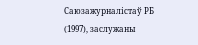Саюзажурналістаў РБ (1997), заслужаны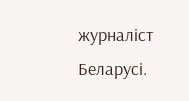журналіст Беларусі.